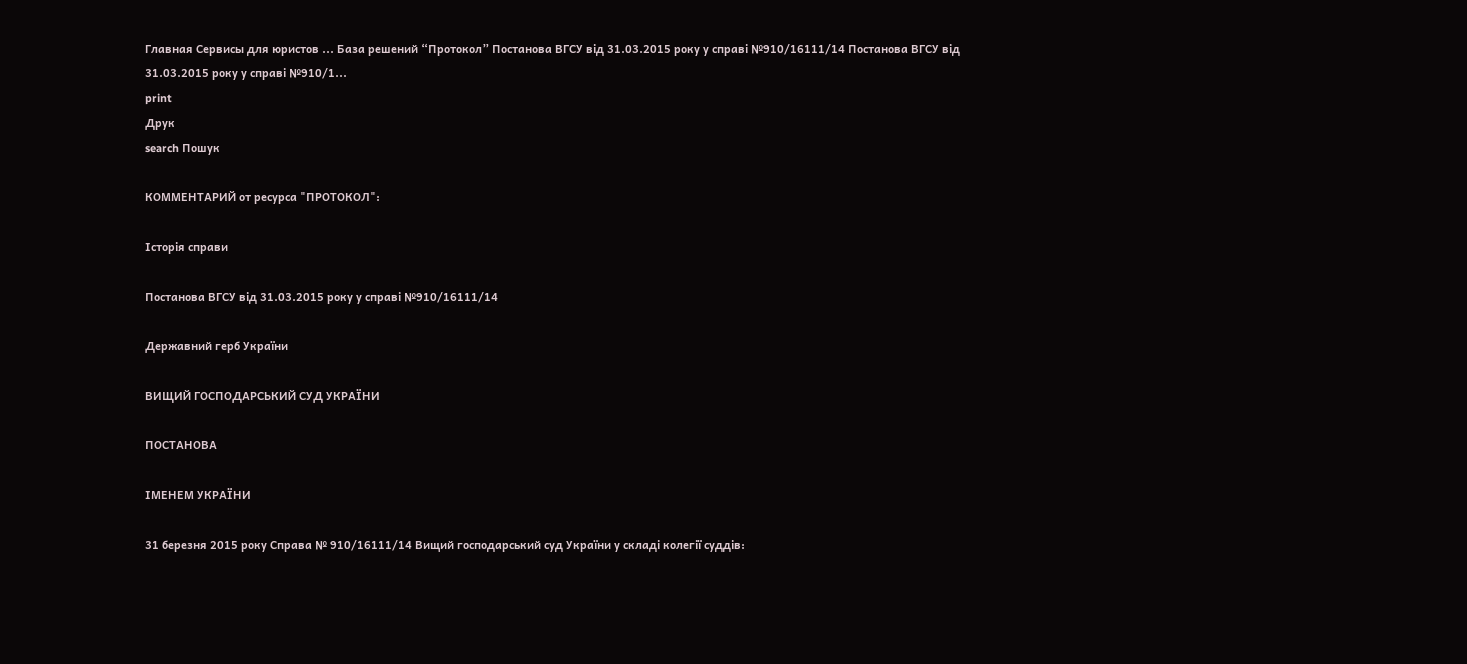Главная Сервисы для юристов ... База решений “Протокол” Постанова ВГСУ від 31.03.2015 року у справі №910/16111/14 Постанова ВГСУ від 31.03.2015 року у справі №910/1...
print
Друк
search Пошук

КОММЕНТАРИЙ от ресурса "ПРОТОКОЛ":

Історія справи

Постанова ВГСУ від 31.03.2015 року у справі №910/16111/14

Державний герб України

ВИЩИЙ ГОСПОДАРСЬКИЙ СУД УКРАЇНИ

ПОСТАНОВА

ІМЕНЕМ УКРАЇНИ

31 березня 2015 року Справа № 910/16111/14 Вищий господарський суд України у складі колегії суддів: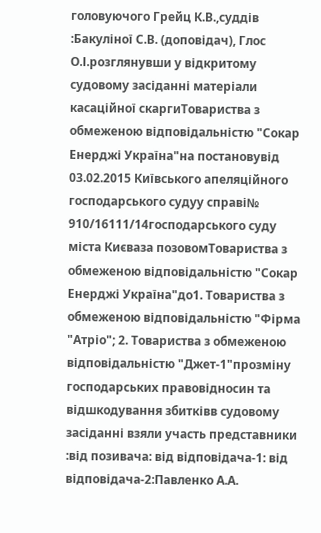головуючого Грейц К.В.,суддів :Бакуліної С.В. (доповідач), Глос О.І.розглянувши у відкритому судовому засіданні матеріали касаційної скаргиТовариства з обмеженою відповідальністю "Сокар Енерджі Україна"на постановувід 03.02.2015 Київського апеляційного господарського судуу справі№ 910/16111/14господарського суду міста Києваза позовомТовариства з обмеженою відповідальністю "Сокар Енерджі Україна"до1. Товариства з обмеженою відповідальністю "Фірма "Атріо"; 2. Товариства з обмеженою відповідальністю "Джет-1"прозміну господарських правовідносин та відшкодування збитківв судовому засіданні взяли участь представники :від позивача: від відповідача-1: від відповідача-2:Павленко А.А.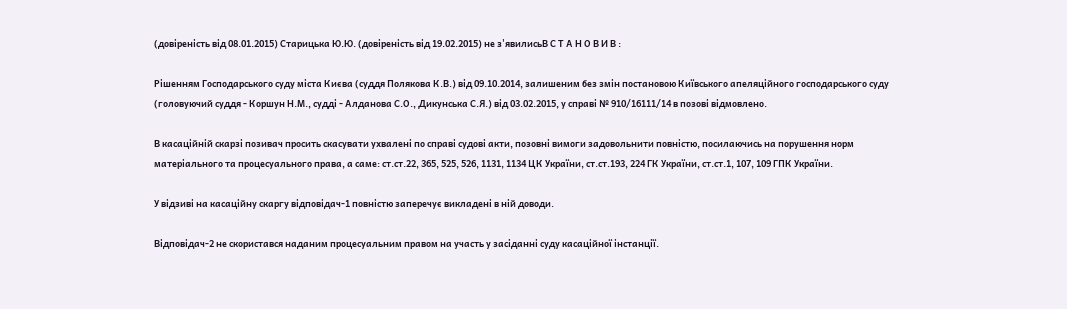(довіреність від 08.01.2015) Старицька Ю.Ю. (довіреність від 19.02.2015) не з'явилисьВ С Т А Н О В И В :

Рішенням Господарського суду міста Києва (суддя Полякова К.В.) від 09.10.2014, залишеним без змін постановою Київського апеляційного господарського суду (головуючий суддя - Коршун Н.М., судді - Алданова С.О., Дикунська С.Я.) від 03.02.2015, у справі № 910/16111/14 в позові відмовлено.

В касаційній скарзі позивач просить скасувати ухвалені по справі судові акти, позовні вимоги задовольнити повністю, посилаючись на порушення норм матеріального та процесуального права, а саме: ст.ст.22, 365, 525, 526, 1131, 1134 ЦК України, ст.ст.193, 224 ГК України, ст.ст.1, 107, 109 ГПК України.

У відзиві на касаційну скаргу відповідач-1 повністю заперечує викладені в ній доводи.

Відповідач-2 не скористався наданим процесуальним правом на участь у засіданні суду касаційної інстанції.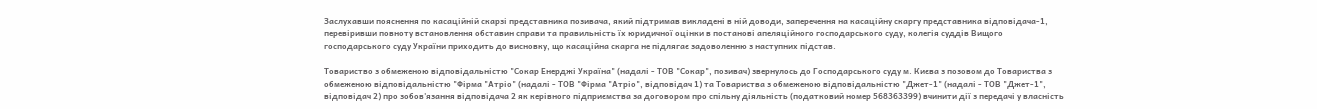Заслухавши пояснення по касаційній скарзі представника позивача, який підтримав викладені в ній доводи, заперечення на касаційну скаргу представника відповідача-1, перевіривши повноту встановлення обставин справи та правильність їх юридичної оцінки в постанові апеляційного господарського суду, колегія суддів Вищого господарського суду України приходить до висновку, що касаційна скарга не підлягає задоволенню з наступних підстав.

Товариство з обмеженою відповідальністю "Сокар Енерджі Україна" (надалі - ТОВ "Сокар", позивач) звернулось до Господарського суду м. Києва з позовом до Товариства з обмеженою відповідальністю "Фірма "Атріо" (надалі - ТОВ "Фірма "Атріо", відповідач 1) та Товариства з обмеженою відповідальністю "Джет-1" (надалі - ТОВ "Джет-1", відповідач 2) про зобов'язання відповідача 2 як керівного підприємства за договором про спільну діяльність (податковий номер 568363399) вчинити дії з передачі у власність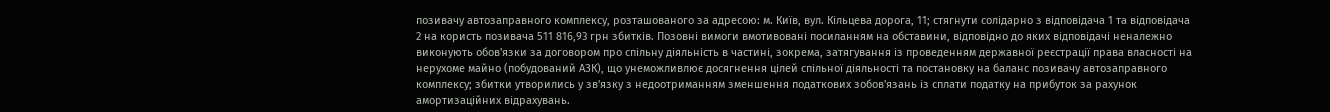позивачу автозаправного комплексу, розташованого за адресою: м. Київ, вул. Кільцева дорога, 11; стягнути солідарно з відповідача 1 та відповідача 2 на користь позивача 511 816,93 грн збитків. Позовні вимоги вмотивовані посиланням на обставини, відповідно до яких відповідачі неналежно виконують обов'язки за договором про спільну діяльність в частині, зокрема, затягування із проведенням державної реєстрації права власності на нерухоме майно (побудований АЗК), що унеможливлює досягнення цілей спільної діяльності та постановку на баланс позивачу автозаправного комплексу; збитки утворились у зв'язку з недоотриманням зменшення податкових зобов'язань із сплати податку на прибуток за рахунок амортизаційних відрахувань.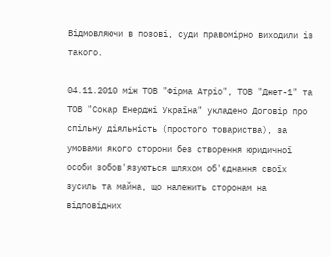Відмовляючи в позові, суди правомірно виходили із такого.

04.11.2010 між ТОВ "Фірма Атріо", ТОВ "Джет-1" та ТОВ "Сокар Енерджі Україна" укладено Договір про спільну діяльність (простого товариства), за умовами якого сторони без створення юридичної особи зобов'язуються шляхом об'єднання своїх зусиль та майна, що належить сторонам на відповідних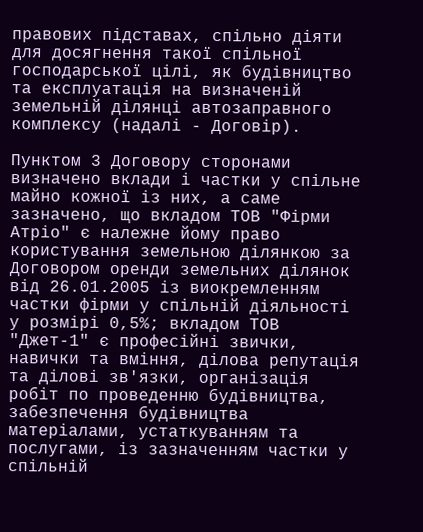правових підставах, спільно діяти для досягнення такої спільної господарської цілі, як будівництво та експлуатація на визначеній земельній ділянці автозаправного комплексу (надалі - Договір).

Пунктом 3 Договору сторонами визначено вклади і частки у спільне майно кожної із них, а саме зазначено, що вкладом ТОВ "Фірми Атріо" є належне йому право користування земельною ділянкою за Договором оренди земельних ділянок від 26.01.2005 із виокремленням частки фірми у спільній діяльності у розмірі 0,5%; вкладом ТОВ "Джет-1" є професійні звички, навички та вміння, ділова репутація та ділові зв'язки, організація робіт по проведенню будівництва, забезпечення будівництва матеріалами, устаткуванням та послугами, із зазначенням частки у спільній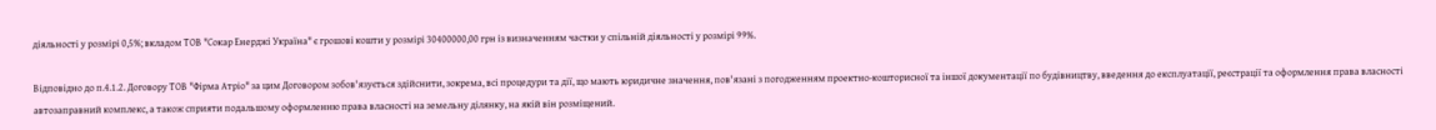діяльності у розмірі 0,5%; вкладом ТОВ "Сокар Енерджі Україна" є грошові кошти у розмірі 30400000,00 грн із визначенням частки у спільній діяльності у розмірі 99%.

Відповідно до п.4.1.2. Договору ТОВ "Фірма Атріо" за цим Договором зобов'язується здійснити, зокрема, всі процедури та дії, що мають юридичне значення, пов'язані з погодженням проектно-кошторисної та іншої документації по будівництву, введення до експлуатації, реєстрації та оформлення права власності автозаправний комплекс, а також сприяти подальшому оформленню права власності на земельну ділянку, на якій він розміщений.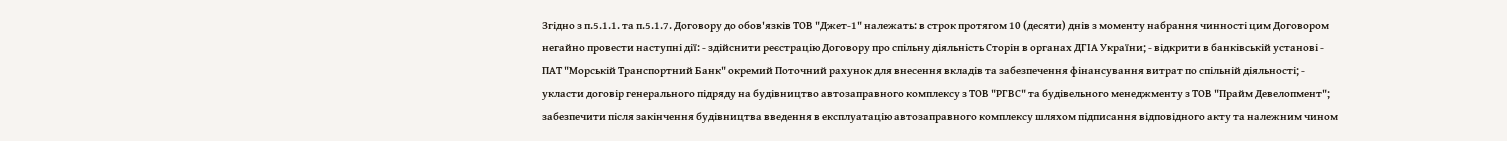Згідно з п.5.1.1. та п.5.1.7. Договору до обов'язків ТОВ "Джет-1" належать: в строк протягом 10 (десяти) днів з моменту набрання чинності цим Договором негайно провести наступні дії: - здійснити реєстрацію Договору про спільну діяльність Сторін в органах ДГІА України; - відкрити в банківській установі - ПАТ "Морській Транспортний Банк" окремий Поточний рахунок для внесення вкладів та забезпечення фінансування витрат по спільній діяльності; - укласти договір генерального підряду на будівництво автозаправного комплексу з ТОВ "РГВС" та будівельного менеджменту з ТОВ "Прайм Девелопмент"; забезпечити після закінчення будівництва введення в експлуатацію автозаправного комплексу шляхом підписання відповідного акту та належним чином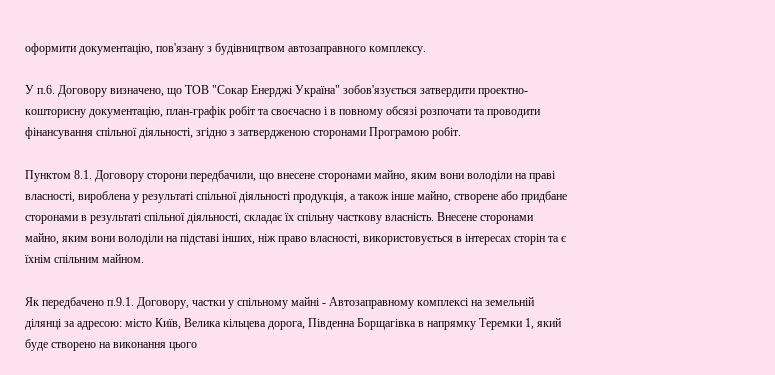оформити документацію, пов'язану з будівництвом автозаправного комплексу.

У п.6. Договору визначено, що ТОВ "Сокар Енерджі Україна" зобов'язується затвердити проектно-кошторисну документацію, план-графік робіт та своєчасно і в повному обсязі розпочати та проводити фінансування спільної діяльності, згідно з затвердженою сторонами Програмою робіт.

Пунктом 8.1. Договору сторони передбачили, що внесене сторонами майно, яким вони володіли на праві власності, вироблена у результаті спільної діяльності продукція, а також інше майно, створене або придбане сторонами в результаті спільної діяльності, складає їх спільну часткову власність. Внесене сторонами майно, яким вони володіли на підставі інших, ніж право власності, використовується в інтересах сторін та є їхнім спільним майном.

Як передбачено п.9.1. Договору, частки у спільному майні - Автозаправному комплексі на земельній ділянці за адресою: місто Київ, Велика кільцева дорога, Південна Борщагівка в напрямку Теремки 1, який буде створено на виконання цього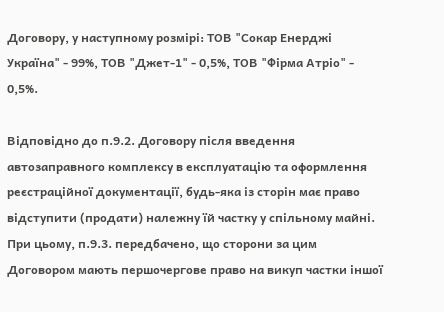Договору, у наступному розмірі: ТОВ "Сокар Енерджі Україна" - 99%, ТОВ "Джет-1" - 0,5%, ТОВ "Фірма Атріо" - 0,5%.

Відповідно до п.9.2. Договору після введення автозаправного комплексу в експлуатацію та оформлення реєстраційної документації, будь-яка із сторін має право відступити (продати) належну їй частку у спільному майні. При цьому, п.9.3. передбачено, що сторони за цим Договором мають першочергове право на викуп частки іншої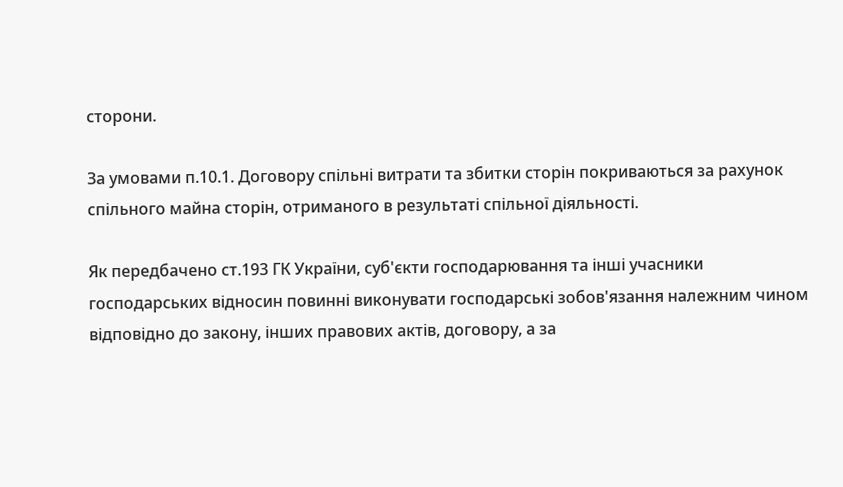сторони.

За умовами п.10.1. Договору спільні витрати та збитки сторін покриваються за рахунок спільного майна сторін, отриманого в результаті спільної діяльності.

Як передбачено ст.193 ГК України, суб'єкти господарювання та інші учасники господарських відносин повинні виконувати господарські зобов'язання належним чином відповідно до закону, інших правових актів, договору, а за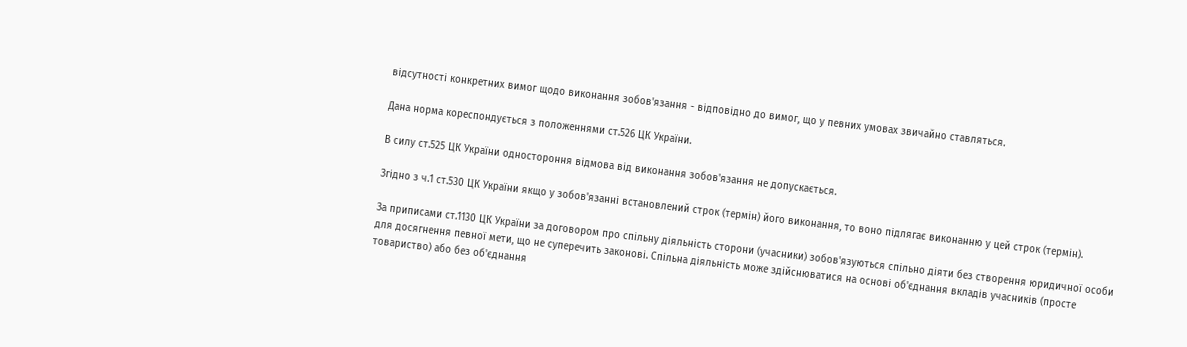відсутності конкретних вимог щодо виконання зобов'язання - відповідно до вимог, що у певних умовах звичайно ставляться.

Дана норма кореспондується з положеннями ст.526 ЦК України.

В силу ст.525 ЦК України одностороння відмова від виконання зобов'язання не допускається.

Згідно з ч.1 ст.530 ЦК України якщо у зобов'язанні встановлений строк (термін) його виконання, то воно підлягає виконанню у цей строк (термін).

За приписами ст.1130 ЦК України за договором про спільну діяльність сторони (учасники) зобов'язуються спільно діяти без створення юридичної особи для досягнення певної мети, що не суперечить законові. Спільна діяльність може здійснюватися на основі об'єднання вкладів учасників (просте товариство) або без об'єднання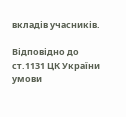вкладів учасників.

Відповідно до ст.1131 ЦК України умови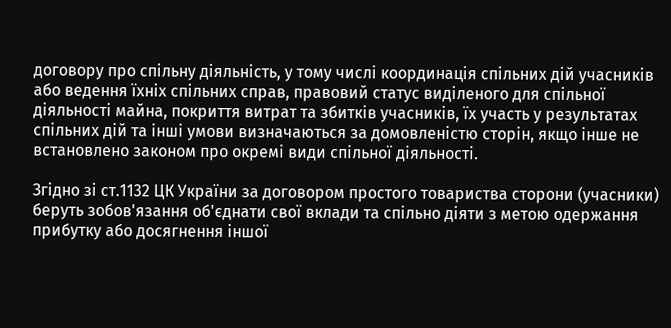договору про спільну діяльність, у тому числі координація спільних дій учасників або ведення їхніх спільних справ, правовий статус виділеного для спільної діяльності майна, покриття витрат та збитків учасників, їх участь у результатах спільних дій та інші умови визначаються за домовленістю сторін, якщо інше не встановлено законом про окремі види спільної діяльності.

Згідно зі ст.1132 ЦК України за договором простого товариства сторони (учасники) беруть зобов'язання об'єднати свої вклади та спільно діяти з метою одержання прибутку або досягнення іншої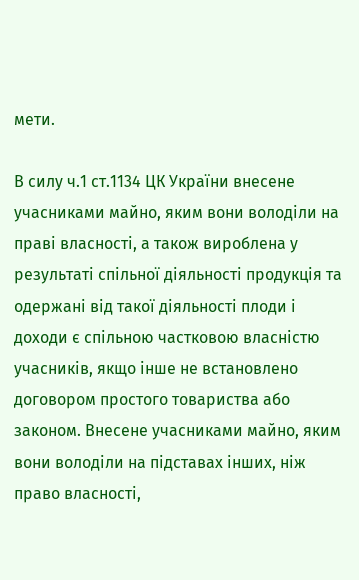мети.

В силу ч.1 ст.1134 ЦК України внесене учасниками майно, яким вони володіли на праві власності, а також вироблена у результаті спільної діяльності продукція та одержані від такої діяльності плоди і доходи є спільною частковою власністю учасників, якщо інше не встановлено договором простого товариства або законом. Внесене учасниками майно, яким вони володіли на підставах інших, ніж право власності,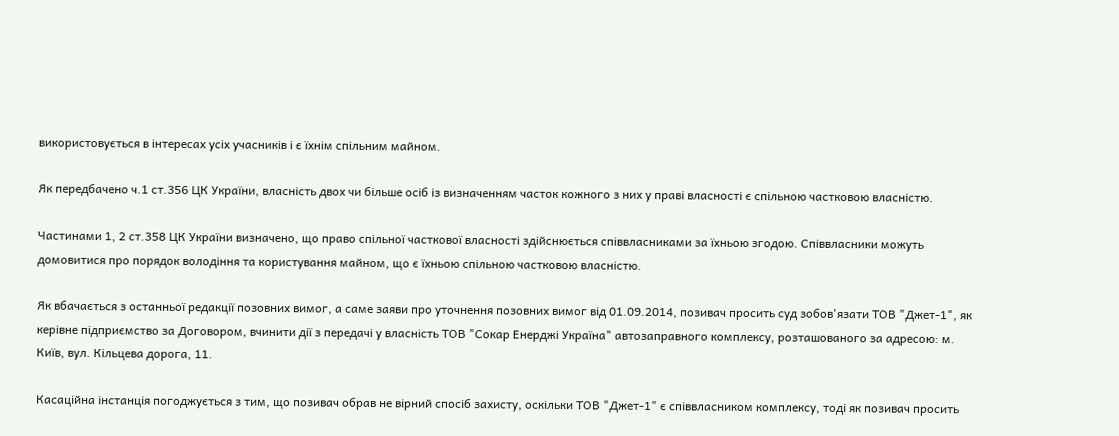використовується в інтересах усіх учасників і є їхнім спільним майном.

Як передбачено ч.1 ст.356 ЦК України, власність двох чи більше осіб із визначенням часток кожного з них у праві власності є спільною частковою власністю.

Частинами 1, 2 ст.358 ЦК України визначено, що право спільної часткової власності здійснюється співвласниками за їхньою згодою. Співвласники можуть домовитися про порядок володіння та користування майном, що є їхньою спільною частковою власністю.

Як вбачається з останньої редакції позовних вимог, а саме заяви про уточнення позовних вимог від 01.09.2014, позивач просить суд зобов'язати ТОВ "Джет-1", як керівне підприємство за Договором, вчинити дії з передачі у власність ТОВ "Сокар Енерджі Україна" автозаправного комплексу, розташованого за адресою: м. Київ, вул. Кільцева дорога, 11.

Касаційна інстанція погоджується з тим, що позивач обрав не вірний спосіб захисту, оскільки ТОВ "Джет-1" є співвласником комплексу, тоді як позивач просить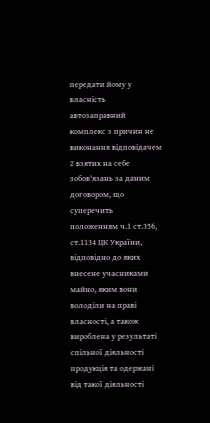передати йому у власність автозаправний комплекс з причин не виконання відповідачем 2 взятих на себе зобов'язань за даним договором, що суперечить положенням ч.1 ст.356, ст.1134 ЦК України, відповідно до яких внесене учасниками майно, яким вони володіли на праві власності, а також вироблена у результаті спільної діяльності продукція та одержані від такої діяльності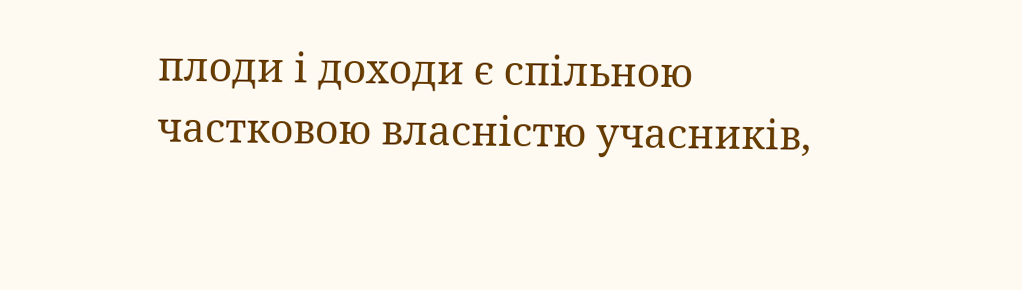плоди і доходи є спільною частковою власністю учасників,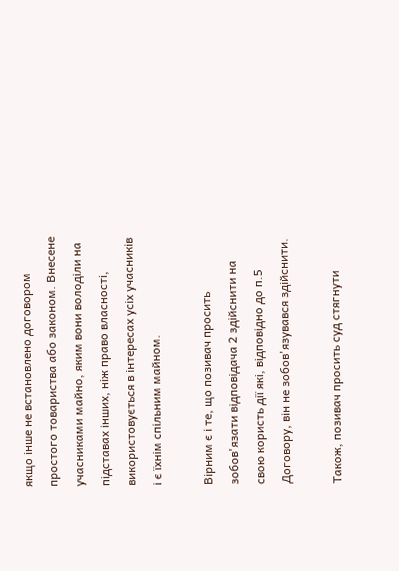якщо інше не встановлено договором простого товариства або законом. Внесене учасниками майно, яким вони володіли на підставах інших, ніж право власності, використовується в інтересах усіх учасників і є їхнім спільним майном.

Вірним є і те, що позивач просить зобов'язати відповідача 2 здійснити на свою користь дії які, відповідно до п.5 Договору, він не зобов'язувався здійснити.

Також, позивач просить суд стягнути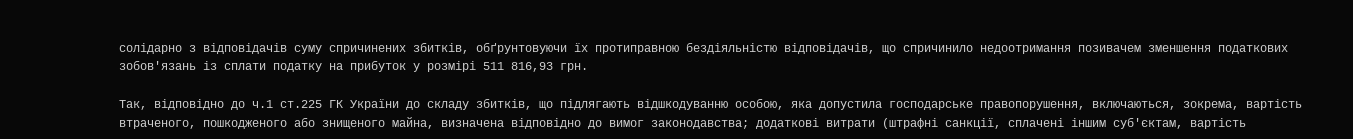солідарно з відповідачів суму спричинених збитків, обґрунтовуючи їх протиправною бездіяльністю відповідачів, що спричинило недоотримання позивачем зменшення податкових зобов'язань із сплати податку на прибуток у розмірі 511 816,93 грн.

Так, відповідно до ч.1 ст.225 ГК України до складу збитків, що підлягають відшкодуванню особою, яка допустила господарське правопорушення, включаються, зокрема, вартість втраченого, пошкодженого або знищеного майна, визначена відповідно до вимог законодавства; додаткові витрати (штрафні санкції, сплачені іншим суб'єктам, вартість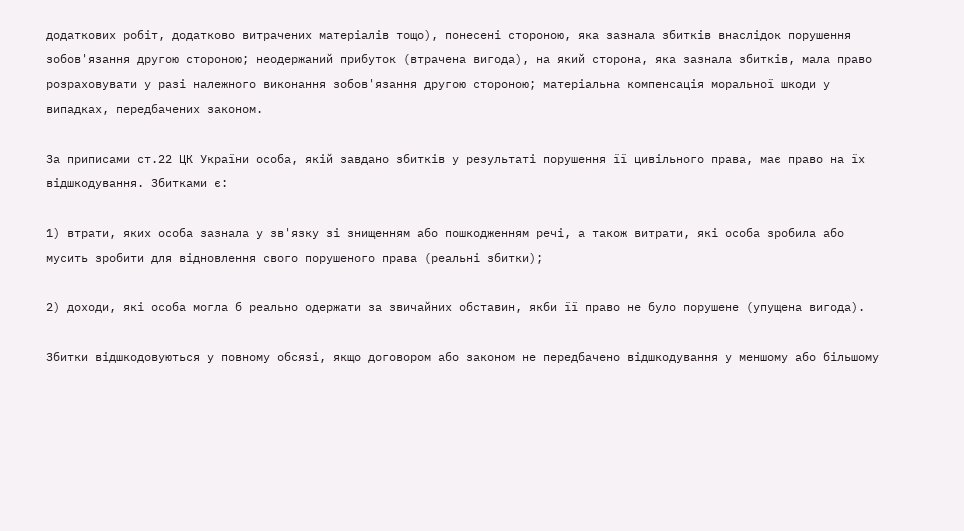додаткових робіт, додатково витрачених матеріалів тощо), понесені стороною, яка зазнала збитків внаслідок порушення зобов'язання другою стороною; неодержаний прибуток (втрачена вигода), на який сторона, яка зазнала збитків, мала право розраховувати у разі належного виконання зобов'язання другою стороною; матеріальна компенсація моральної шкоди у випадках, передбачених законом.

За приписами ст.22 ЦК України особа, якій завдано збитків у результаті порушення її цивільного права, має право на їх відшкодування. Збитками є:

1) втрати, яких особа зазнала у зв'язку зі знищенням або пошкодженням речі, а також витрати, які особа зробила або мусить зробити для відновлення свого порушеного права (реальні збитки);

2) доходи, які особа могла б реально одержати за звичайних обставин, якби її право не було порушене (упущена вигода).

Збитки відшкодовуються у повному обсязі, якщо договором або законом не передбачено відшкодування у меншому або більшому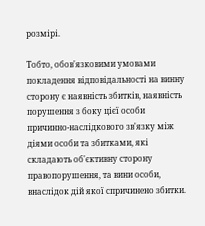розмірі.

Тобто, обов'язковими умовами покладення відповідальності на винну сторону є наявність збитків, наявність порушення з боку цієї особи причинно-наслідкового зв'язку між діями особи та збитками, які складають об'єктивну сторону правопорушення, та вини особи, внаслідок дій якої спричинено збитки.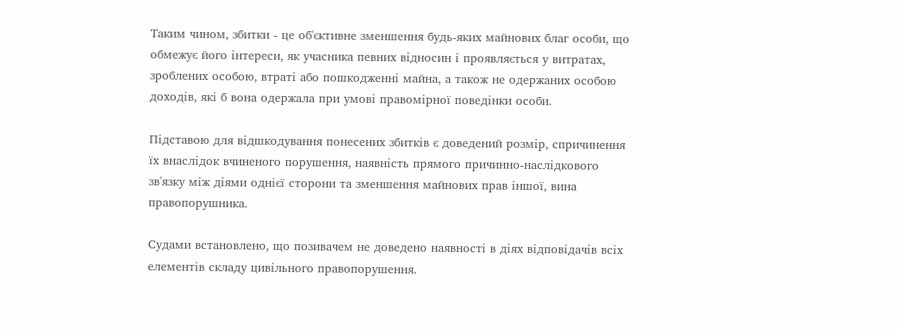Таким чином, збитки - це об'єктивне зменшення будь-яких майнових благ особи, що обмежує його інтереси, як учасника певних відносин і проявляється у витратах, зроблених особою, втраті або пошкодженні майна, а також не одержаних особою доходів, які б вона одержала при умові правомірної поведінки особи.

Підставою для відшкодування понесених збитків є доведений розмір, спричинення їх внаслідок вчиненого порушення, наявність прямого причинно-наслідкового зв'язку між діями однієї сторони та зменшення майнових прав іншої, вина правопорушника.

Судами встановлено, що позивачем не доведено наявності в діях відповідачів всіх елементів складу цивільного правопорушення.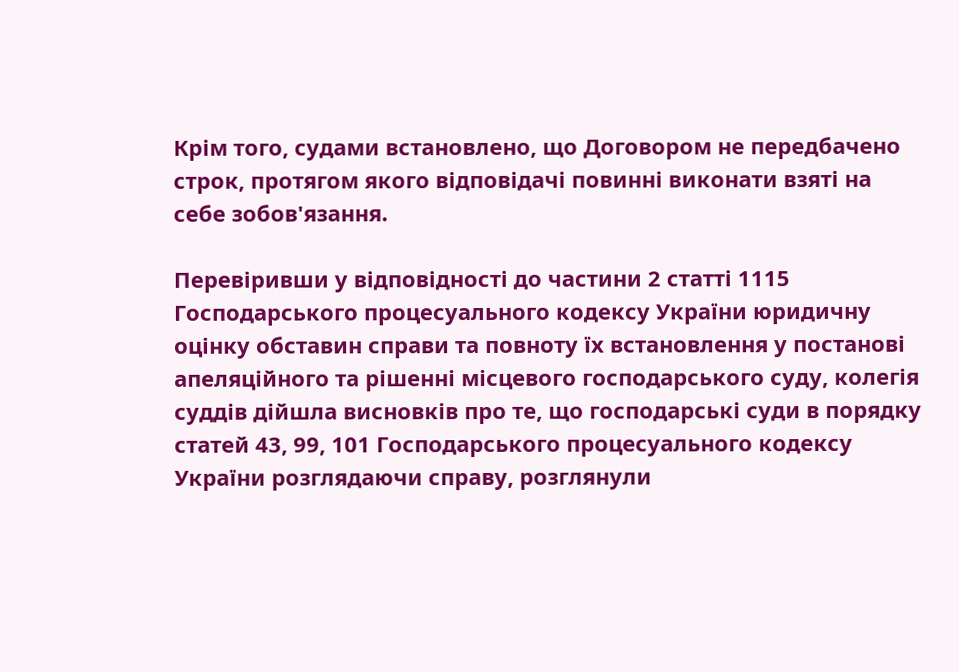Крім того, судами встановлено, що Договором не передбачено строк, протягом якого відповідачі повинні виконати взяті на себе зобов'язання.

Перевіривши у відповідності до частини 2 статті 1115 Господарського процесуального кодексу України юридичну оцінку обставин справи та повноту їх встановлення у постанові апеляційного та рішенні місцевого господарського суду, колегія суддів дійшла висновків про те, що господарські суди в порядку статей 43, 99, 101 Господарського процесуального кодексу України розглядаючи справу, розглянули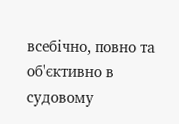всебічно, повно та об'єктивно в судовому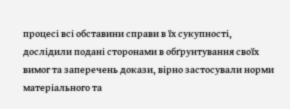процесі всі обставини справи в їх сукупності, дослідили подані сторонами в обґрунтування своїх вимог та заперечень докази, вірно застосували норми матеріального та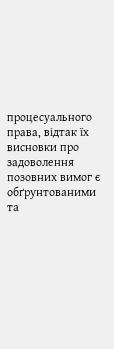процесуального права, відтак їх висновки про задоволення позовних вимог є обґрунтованими та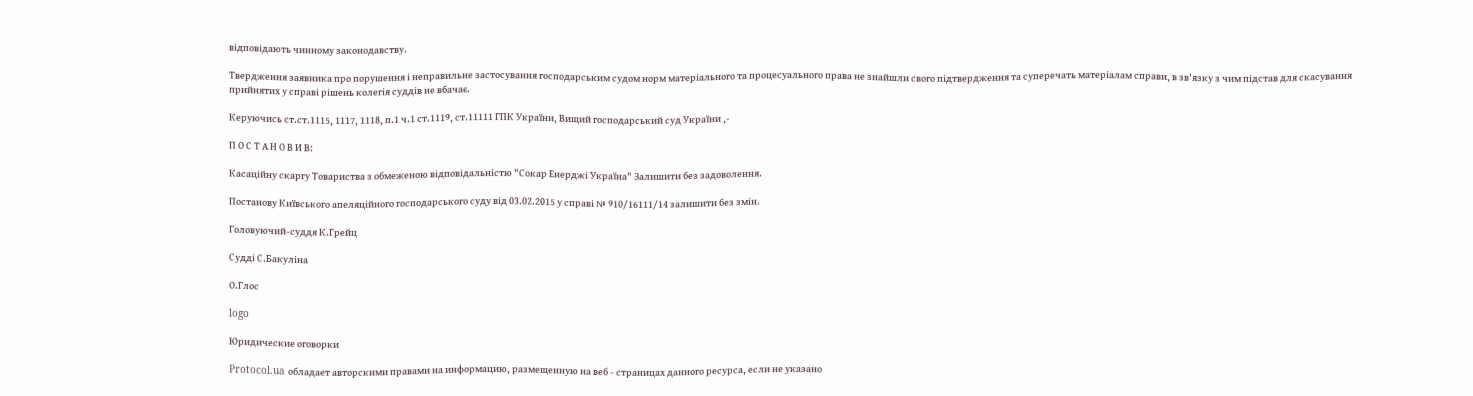відповідають чинному законодавству.

Твердження заявника про порушення і неправильне застосування господарським судом норм матеріального та процесуального права не знайшли свого підтвердження та суперечать матеріалам справи, в зв'язку з чим підстав для скасування прийнятих у справі рішень колегія суддів не вбачає.

Керуючись ст.ст.1115, 1117, 1118, п.1 ч.1 ст.1119, ст.11111 ГПК України, Вищий господарський суд України ,-

П О С Т А Н О В И В:

Касаційну скаргу Товариства з обмеженою відповідальністю "Сокар Енерджі Україна" Залишити без задоволення.

Постанову Київського апеляційного господарського суду від 03.02.2015 у справі № 910/16111/14 залишити без змін.

Головуючий-суддя К.Грейц

Судді С.Бакуліна

О.Глос

logo

Юридические оговорки

Protocol.ua обладает авторскими правами на информацию, размещенную на веб - страницах данного ресурса, если не указано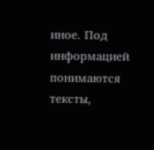иное. Под информацией понимаются тексты,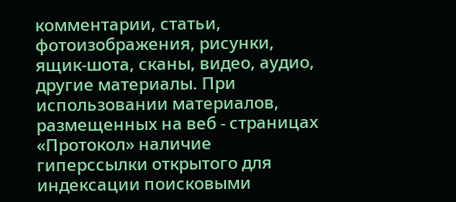комментарии, статьи, фотоизображения, рисунки, ящик-шота, сканы, видео, аудио, другие материалы. При использовании материалов, размещенных на веб - страницах «Протокол» наличие гиперссылки открытого для индексации поисковыми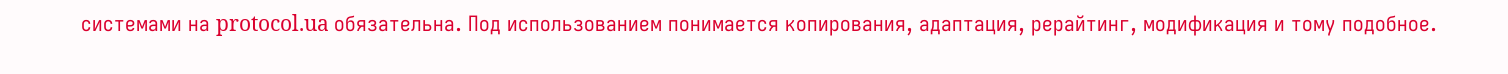системами на protocol.ua обязательна. Под использованием понимается копирования, адаптация, рерайтинг, модификация и тому подобное.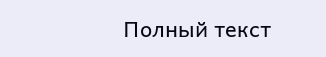Полный текст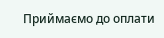Приймаємо до оплати